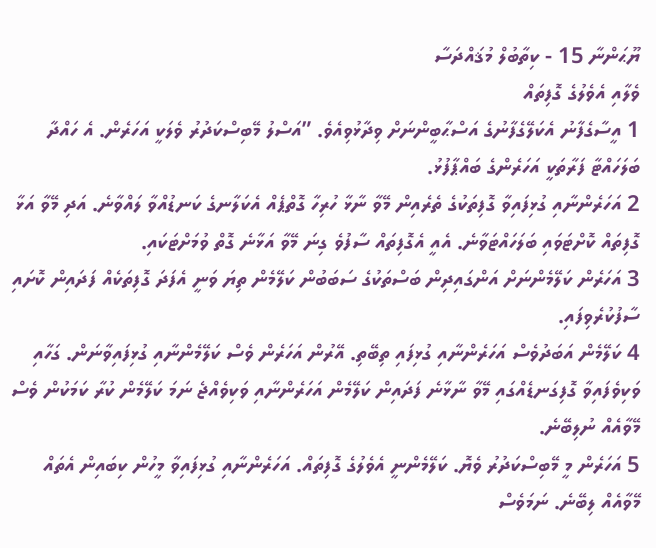ޔޫޙަންނާ 15 - ކިތާބުލް މުޤައްދަސާ
ވެލާއި އެވެލުގެ ގޮފިތައް
1 އީސާގެފާނު އެކަލޭގެފާނުގެ އަސްޙާބީންނަށް ވިދާޅުވިއެވެ. ”އަސްލު މޭބިސްކަދުރު ވެލަކީ އަހަރެން. އެ ހައްދާ ބަލަހައްޓާ ފަރާތަކީ އަހަރެންގެ ބައްޕާފުޅު.
2 އަހަރެންނާއި ގުޅިފައިވާ ގޮފިތަކުގެ ތެރެއިން މޭވާ ނާޅާ ހުރިހާ ގޮތްޕެއް އެކަލާނގެ ކަނޑުއްވާ ލައްވާނެ. އަދި މޭވާ އަޅާ ގޮފިތައް ކޮށްޓަވައި ބަލަހައްޓަވާނެ. އެއީ އެގޮފިތައް ސާފުވެ ގިނަ މޭވާ އަޅާނެ ގޮތް ވުމަށްޓަކައި.
3 އަހަރެން ކަލޭމެންނަށް އަންގައިދިން ބަސްތަކުގެ ސަބަބުން ކަލޭމެން ތިޔަ ވަނީ އެފަދަ ގޮފިތަކެއް ފަދައިން ކޮށައި ސާފުކުރެވިފައި.
4 ކަލޭމެން އަބަދުވެސް އަހަރެންނާއި ގުޅިފައި ތިބޭތި. އޭރުން އަހަރެން ވެސް ކަލޭމެންނާއި ގުޅިފައިވާނަން. ގަހާއި ވަކިވެފައިވާ ގޮފިގަނޑެއްގައި މޭވާ ނާޅާނެ ފަދައިން ކަލޭމެން އަހަރެންނާއި ވަކިވެއްޖެ ނަމަ ކަލޭމެން ކުރާ ކަމަކުން ވެސް މޭވާއެއް ނުލިބޭނެ.
5 އަހަރެން މީ މޭބިސްކަދުރު ވެޔޮ. ކަލޭމެންނީ އެވެލުގެ ގޮފިތައް. އަހަރެންނާއި ގުޅިފައިވާ މީހުން ކިބައިން އެތައް މޭވާއެއް ލިބޭނެ. ނަމަވެސް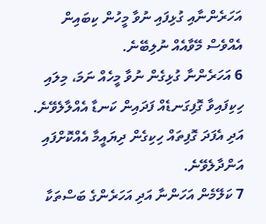އަހަރެންނާއި ގުޅިފައި ނުވާ މީހުން ކިބައިން އެއްވެސް މޭވާއެއް ނުލިބޭނެ.
6 އަހަރެންނާ ގުޅިގެން ނުވާ މީހެއް ނަމަ، މިލައި ހިކިފައިވާ ގޮފިގަނޑެއް ފަދައިން ކަނޑާ އެއްލާލެވޭނެ. އަދި އެފަދަ ގޮފިތައް ހިކިގެން ދިޔައީމާ އެއްކޮށްފައި އަންދާލެވޭނެ.
7 ކަލޭމެން އަހަންނާ އަދި އަހަރެންގެ ބަސްތަކާ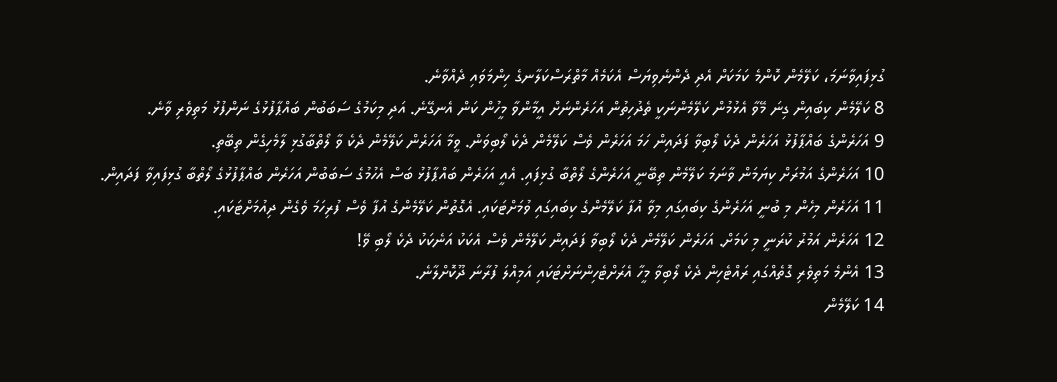ގުޅިފައިވާނަމަ، ކަލޭމެން ކޮންމެ ކަމަކަށް އެދި ދެންނެވިޔަސް އެކަމެއް މާތްރަސްކަލާނގެ ހިންމަވައި ދެއްވާނެ.
8 ކަލޭމެން ކިބައިން ގިނަ މޭވާ އެޅުމުން ކަލޭމެންނަކީ ތެދުހިތުން އަހަރެންނަށް އީމާންވާ މީހުން ކަން އެނގޭނެ. އަދި މިކަމުގެ ސަބަބުން ބައްޕާފުޅުގެ ނަންފުޅު މަތިވެރި ވާނެ.
9 އަހަރެންގެ ބައްޕާފުޅު އަހަރެން ދެކެ ލޯބިވާ ފަދައިން ހަމަ އަހަރެން ވެސް ކަލޭމެން ދެކެ ލޯބިވަން. ވީމާ އަހަރެން ކަލޭމެން ދެކެ ވާ ލޯތްބާގުޅި ލާމެހިގެން ތިބޭތި.
10 އަހަރެންގެ އަމުރަށް ކިޔަމަން ވާނަމަ ކަލޭމެން ތިބޭނީ އަހަރެންގެ ލޯތްބާ ގުޅިފައި. އެއީ އަހަރެން ބައްޕާފުޅު ބަސް އެހުމުގެ ސަބަބުން އަހަރެން ބައްޕާފުޅުގެ ލޯތްބާ ގުޅިފައިވާ ފަދައިން.
11 އަހަރެން މިހެން މި ބުނީ އަހަރެންގެ ކިބައިގައި މިވާ އުފާ ކަލޭމެންގެ ކިބައިގައި ވުމަށްޓަކައި. އެގޮތުން ކަލޭމެންގެ އުފާ ވެސް ފުރިހަމަ ވެގެން ދިއުމަށްޓަކައި.
12 އަހަރެން އަމުރު ކުރަނީ މި ކަމަށް. އަހަރެން ކަލޭމެން ދެކެ ލޯބިވާ ފަދައިން ކަލޭމެން ވެސް އެކަކު އަނެކަކު ދެކެ ލޯބި ވޭ!
13 އެންމެ މަތިވެރި ގޮތެއްގައި ރައްޓެހިން ދެކެ ލޯބިވާ މީހާ އެރަށްޓެހިންނަށްޓަކައި އަމިއްލަ ފުރާނަ ދޫކޮށްލާނެ.
14 ކަލޭމެން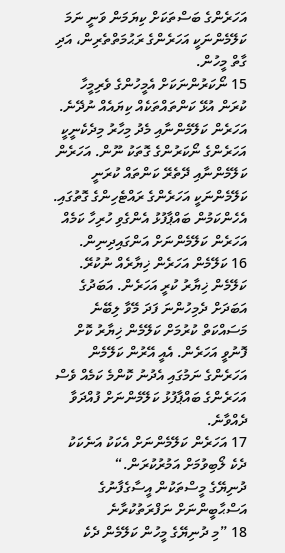އަހަރެންގެ ބަސްތަކަށް ކިޔަމަން ވަނީ ނަމަ ކަލޭމެންނަކީ އަހަރެންގެ ރަޙުމަތްތެރިން، އަދި ގާތް މީހުން.
15 ނޯކަރުންނަކަށް އެމީހުންގެ ވެރިމީހާ ކުރަން އުޅޭ ކަންތައްތަކެއް ކިޔައެއް ނުދޭނެ. އަހަރެން ކަލޭމެންނާއި މެދު މިހާރު މިދެކެނީކީ އަހަރެންގެ ނޯކަރުންގެ ގޮތަކު ނޫން. އަހަރެން ކަލޭމެންނާއި ދޭތެރޭ ކަންތައް ކުރަނީ ކަލޭމެންނަކީ އަހަރެންގެ ރައްޓެހިންގެ ގޮތުގައި. އެހެންކަމުން ބައްޕާފުޅު އެންގެވި ހުރިހާ ކަމެއް އަހަރެން ކަލޭމެންނަށް އަންގައިދިނިން.
16 ކަލޭމެން އަހަރެން ޚިޔާރެއް ނުކުރޭ. ކަލޭމެން ޚިޔާރު ކުރީ އަހަރެން. އަބަދުގެ އަބަދަށް ދެމިހުންނަ ފަދަ މޭވާ ލިބޭނެ މަސައްކަތް ކުރުމަށް ކަލޭމެން ޚިޔާރު ކޮށް ފޮނުވީ އަހަރެން. އެއީ އޭރުން ކަލޭމެން އަހަރެންގެ ނަމުގައި އެދުނު ކޮންމެ ކަމެއް ވެސް އަހަރެންގެ ބައްޕާފުޅު ކަލޭމެންނަށް ފުއްދަވާ ދެއްވާނެ.
17 އަހަރެން ކަލޭމެންނަށް އެކަކު އަނެކަކު ދެކެ ލޯބިވުމަށް އަމުރުކުރަން.“
ދުނިޔޭގެ މީސްތަކުން އީސާގެފާނުގެ އަސްޙާބީންނަށް ނަފްރަތުކުރާނެ
18 ”މި ދުނިޔޭގެ މީހުން ކަލޭމެން ދެކެ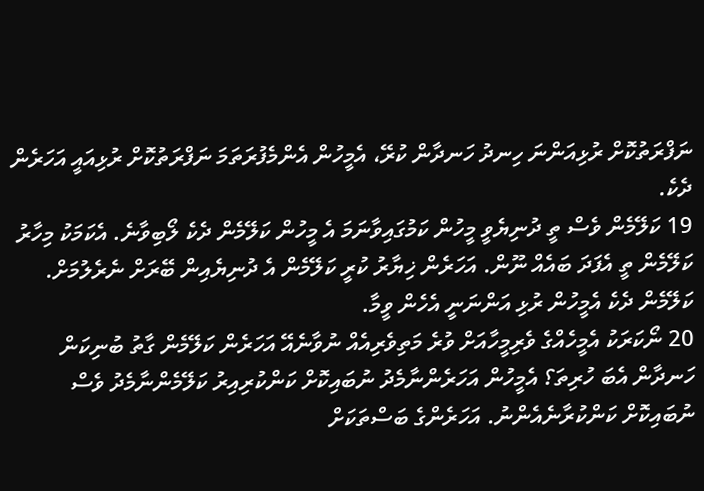ނަފްރަތުކޮށް ރުޅިއަންނަ ހިނދު ހަނދާން ކުރޭ، އެމީހުން އެންމެފުރަތަމަ ނަފްރަތުކޮށް ރުޅިއައީ އަހަރެން ދެކެ.
19 ކަލޭމެން ވެސް ތީ ދުނިޔެވީ މީހުން ކަމުގައިވާނަމަ އެ މީހުން ކަލޭމެން ދެކެ ލޯބިވާނެ. އެކަމަކު މިހާރު ކަލޭމެން ތީ އެފަދަ ބައެއް ނޫން. އަހަރެން ޚިޔާރު ކުރީ ކަލޭމެން އެ ދުނިޔެއިން ބޭރަށް ނެރެލުމަށް. ކަލޭމެން ދެކެ އެމީހުން ރުޅި އަންނަނީ އެހެން ވީމާ.
20 ނޯކަރަކު އެމީހެއްގެ ވެރިމީހާއަށް ވުރެ މަތިވެރިއެއް ނުވާނެއޭ އަހަރެން ކަލޭމެން ގާތު ބުނިކަން ހަނދާން އެބަ ހުރިތަ؟ އެމީހުން އަހަރެންނާމެދު ނުބައިކޮށް ކަންކުރިއިރު ކަލޭމެންނާމެދު ވެސް ނުބައިކޮށް ކަންކުރާނެއެންނު. އަހަރެންގެ ބަސްތަކަށް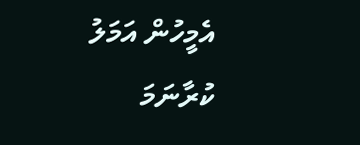އެމީހުން އަމަލު ކުރާނަމަ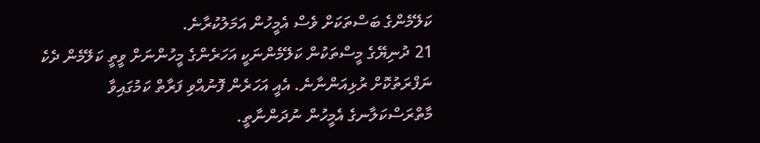ކަލޭމެންގެ ބަސްތަކަށް ވެސް އެމީހުން އަމަލުކުރާނެ.
21 ދުނިޔޭގެ މީސްތަކުން ކަލޭމެންނަކީ އަހަރެންގެ މީހުންނަށް ވީތީ ކަލޭމެން ދެކެ ނަފްރަތުކޮށް ރުޅިއަންނާނެ. އެއީ އަހަރެން ފޮނުއްވި ފަރާތް ކަމުގައިވާ މާތްރަސްކަލާނގެ އެމީހުން ނުދަންނާތީ.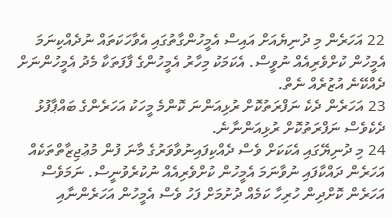22 އަހަރެން މި ދުނިޔެއަށް އައިސް އެމީހުންގާތުގައި އެވާހަކަތައް ނުދެއްކިނަމަ އެމީހުން ކުށްވެރިއެއް ނުވީސް. އެކަމަކު މިހާރު އެމީހުންގެ ފާފަތަކާ މެދު އެމީހުންނަށް ދެއްކޭނެ އުޒުރެއް ނެތް.
23 އަހަރެން ދެކެ ނަފްރަތުކޮށް ރުޅިއަންނަ ކޮންމެ މީހަކު އަހަރެންގެ ބައްޕާފުޅު ދެކެވެސް ނަފްރަތުކޮށް ރުޅިއަންނާނެ.
24 މި ދުނިޔޭގައި އެކަކަށް ވެސް ދެއްކިފައިނުވާވަރުގެ މާނަ ފުން މުޢުޖިޒާތްތަކެއް އަހަރެން ދައްކާފައި ނުވާނަމަ އެމީހުން ކުށްވެރިއެއް ނުކުރެވުނީސް. ނަމަވެސް އަހަރެން ކޮށްދިން ހުރިހާ ކަމެއް ދުށުމަށް ފަހު ވެސް އެމީހުން އަހަރެންނާއި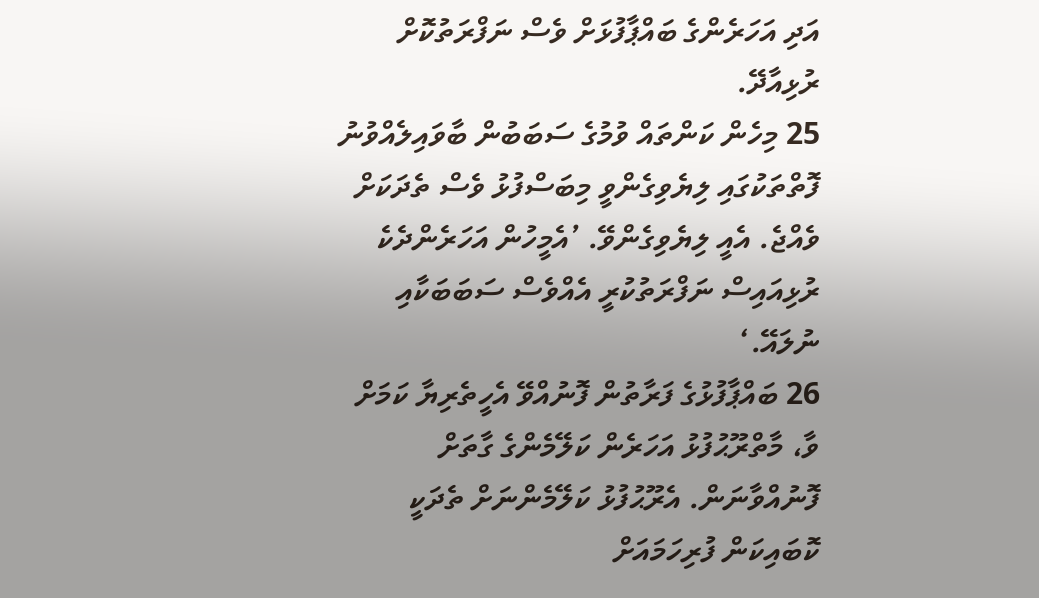އަދި އަހަރެންގެ ބައްޕާފުޅަށް ވެސް ނަފްރަތުކޮށް ރުޅިއާދޭ.
25 މިހެން ކަންތައް ވުމުގެ ސަބަބުން ބާވައިލެއްވުނު ފޮތްތަކުގައި ލިޔެވިގެންވީ މިބަސްފުޅު ވެސް ތެދަކަށް ވެއްޖެ. އެއީ ލިޔެވިގެންވޭ. ’އެމީހުން އަހަރެންދެކެ ރުޅިއައިސް ނަފްރަތުކުރީ އެއްވެސް ސަބަބަކާއި ނުލައޭ.‘
26 ބައްޕާފުޅުގެ ފަރާތުން ފޮނުއްވޭ އެހީތެރިޔާ ކަމަށް ވާ، މާތްރޫޙުފުޅު އަހަރެން ކަލޭމެންގެ ގާތަށް ފޮނުއްވާނަން. އެރޫޙުފުޅު ކަލޭމެންނަށް ތެދަކީ ކޮބައިކަން ފުރިހަމައަށް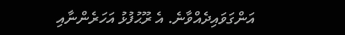އަންގަވައިދެއްވާނެ. އެ ރޫޙުފުޅު އަހަރެންނާއި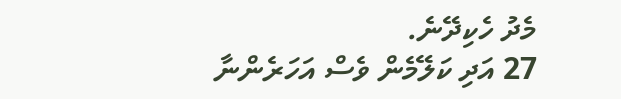މެދު ހެކިދޭނެ.
27 އަދި ކަލޭމެން ވެސް އަހަރެންނާ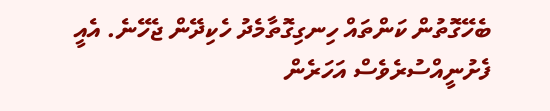ބެހޭގޮތުން ކަންތައް ހިނގިގޮތާމެދު ހެކިދޭން ޖެހޭނެ. އެއީ ފެށުނީއްސުރެވެސް އަހަރެން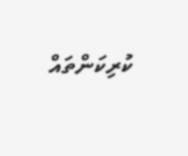ކުރިކަންތައް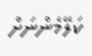ކަލޭމެންނަށް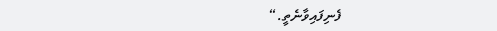ފެނިފައިވާނެތީ.“